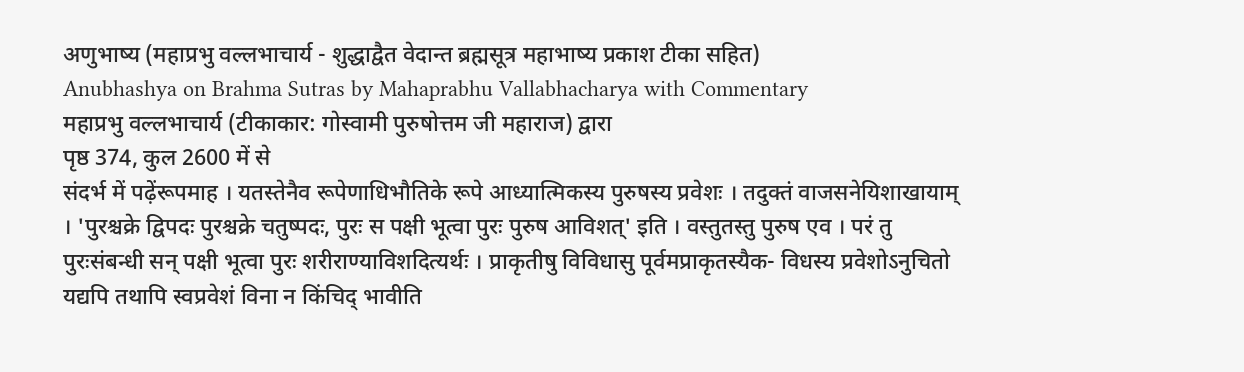अणुभाष्य (महाप्रभु वल्लभाचार्य - शुद्धाद्वैत वेदान्त ब्रह्मसूत्र महाभाष्य प्रकाश टीका सहित)
Anubhashya on Brahma Sutras by Mahaprabhu Vallabhacharya with Commentary
महाप्रभु वल्लभाचार्य (टीकाकार: गोस्वामी पुरुषोत्तम जी महाराज) द्वारा
पृष्ठ 374, कुल 2600 में से
संदर्भ में पढ़ेंरूपमाह । यतस्तेनैव रूपेणाधिभौतिके रूपे आध्यात्मिकस्य पुरुषस्य प्रवेशः । तदुक्तं वाजसनेयिशाखायाम् । 'पुरश्चक्रे द्विपदः पुरश्चक्रे चतुष्पदः, पुरः स पक्षी भूत्वा पुरः पुरुष आविशत्' इति । वस्तुतस्तु पुरुष एव । परं तु पुरःसंबन्धी सन् पक्षी भूत्वा पुरः शरीराण्याविशदित्यर्थः । प्राकृतीषु विविधासु पूर्वमप्राकृतस्यैक- विधस्य प्रवेशोऽनुचितो यद्यपि तथापि स्वप्रवेशं विना न किंचिद् भावीति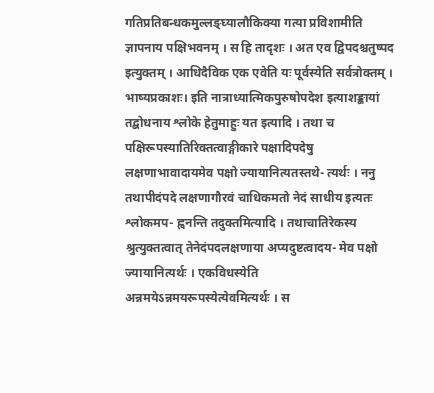गतिप्रतिबन्धकमुल्लङ्घ्यालौकिक्या गत्या प्रविशामीति ज्ञापनाय पक्षिभवनम् । स हि तादृशः । अत एव द्विपदश्चतुष्पद इत्युक्तम् । आधिदैविक एक एवेति यः पूर्वस्येति सर्वत्रोक्तम् । भाष्यप्रकाशः। इति नात्राध्यात्मिकपुरुषोपदेश इत्याशङ्कायां तद्बोधनाय श्लोके हेतुमाहुः यत इत्यादि । तथा च पक्षिरूपस्यातिरिक्तत्वाङ्गीकारे पक्षादिपदेषु लक्षणाभावादायमेव पक्षो ज्यायानित्यतस्तथे- त्यर्थः । ननु तथापीदंपदे लक्षणागौरवं चाधिकमतो नेदं साधीय इत्यतः श्लोकमप- ह्वनन्ति तदुक्तमित्यादि । तथाचातिरेकस्य श्रुत्युक्तत्वात् तेनेदंपदलक्षणाया अप्यदुष्टत्वादय- मेव पक्षो ज्यायानित्यर्थः । एकविधस्येति अन्नमयेऽन्नमयरूपस्येत्येवमित्यर्थः । स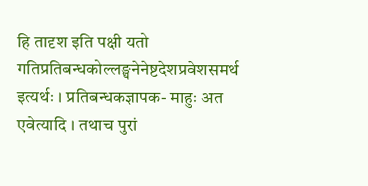हि तादृश इति पक्षी यतो गतिप्रतिबन्धकोल्लङ्घनेनेष्टदेशप्रवेशसमर्थ इत्यर्थः । प्रतिबन्धकज्ञापक- माहुः अत एवेत्यादि । तथाच पुरां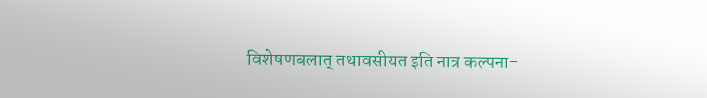विशेषणबलात् तथावसीयत इति नात्र कल्पना-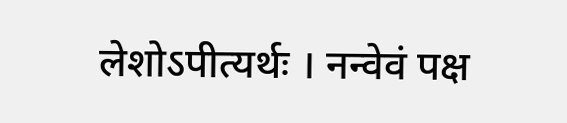लेशोऽपीत्यर्थः । नन्वेवं पक्ष